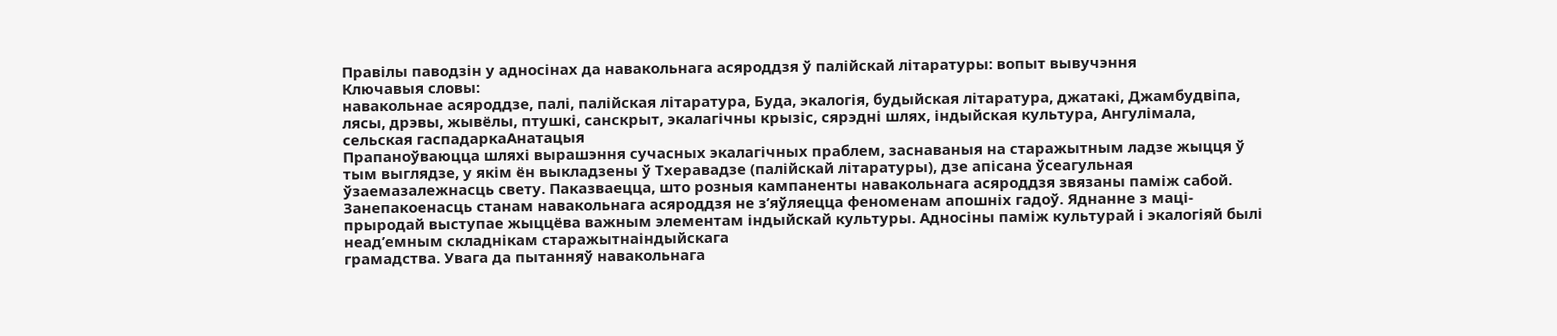Правілы паводзін у адносінах да навакольнага асяроддзя ў палійскай літаратуры: вопыт вывучэння
Ключавыя словы:
навакольнае асяроддзе, палі, палійская літаратура, Буда, экалогія, будыйская літаратура, джатакі, Джамбудвіпа, лясы, дрэвы, жывёлы, птушкі, санскрыт, экалагічны крызіс, сярэдні шлях, індыйская культура, Ангулімала, сельская гаспадаркаАнатацыя
Прапаноўваюцца шляхі вырашэння сучасных экалагічных праблем, заснаваныя на старажытным ладзе жыцця ў тым выглядзе, у якім ён выкладзены ў Тхеравадзе (палійскай літаратуры), дзе апісана ўсеагульная ўзаемазалежнасць свету. Паказваецца, што розныя кампаненты навакольнага асяроддзя звязаны паміж сабой. Занепакоенасць станам навакольнага асяроддзя не з’яўляецца феноменам апошніх гадоў. Яднанне з маці-прыродай выступае жыццёва важным элементам індыйскай культуры. Адносіны паміж культурай і экалогіяй былі неадʼемным складнікам старажытнаіндыйскага
грамадства. Увага да пытанняў навакольнага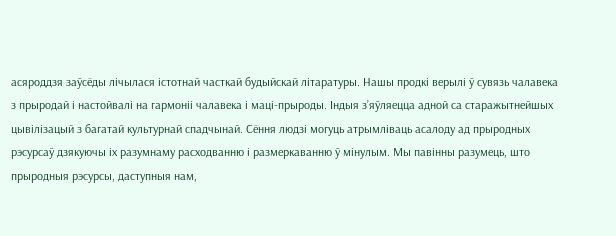асяроддзя заўсёды лічылася істотнай часткай будыйскай літаратуры. Нашы продкі верылі ў сувязь чалавека з прыродай і настойвалі на гармоніі чалавека і маці-прыроды. Індыя з’яўляецца адной са старажытнейшых цывілізацый з багатай культурнай спадчынай. Сёння людзі могуць атрымліваць асалоду ад прыродных рэсурсаў дзякуючы іх разумнаму расходванню і размеркаванню ў мінулым. Мы павінны разумець, што прыродныя рэсурсы, даступныя нам,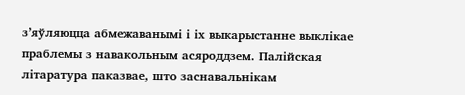зʼяўляюцца абмежаванымі і іх выкарыстанне выклікае праблемы з навакольным асяроддзем. Палійская літаратура паказвае, што заснавальнікам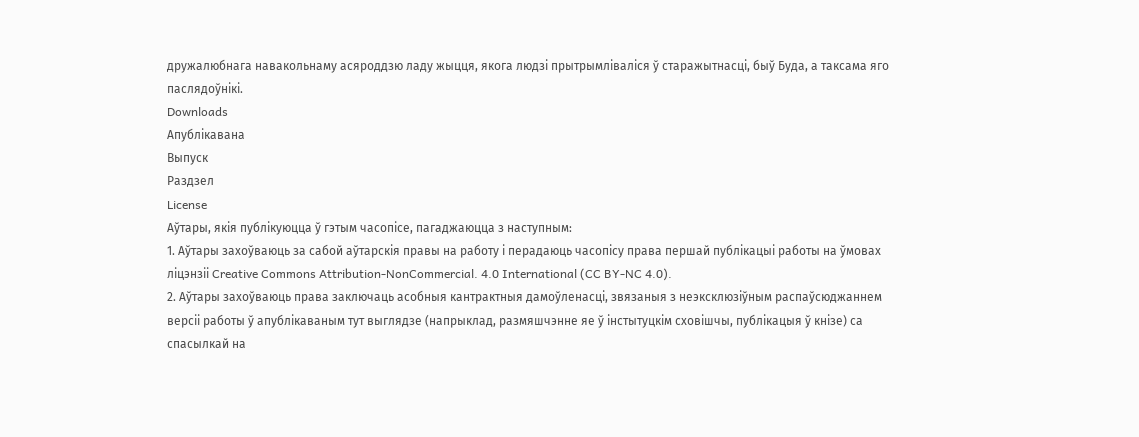дружалюбнага навакольнаму асяроддзю ладу жыцця, якога людзі прытрымліваліся ў старажытнасці, быў Буда, а таксама яго паслядоўнікі.
Downloads
Апублікавана
Выпуск
Раздзел
License
Аўтары, якія публікуюцца ў гэтым часопісе, пагаджаюцца з наступным:
1. Аўтары захоўваюць за сабой аўтарскія правы на работу і перадаюць часопісу права першай публікацыі работы на ўмовах ліцэнзіі Creative Commons Attribution-NonCommercial. 4.0 International (CC BY-NC 4.0).
2. Аўтары захоўваюць права заключаць асобныя кантрактныя дамоўленасці, звязаныя з неэксклюзіўным распаўсюджаннем версіі работы ў апублікаваным тут выглядзе (напрыклад, размяшчэнне яе ў інстытуцкім сховішчы, публікацыя ў кнізе) са спасылкай на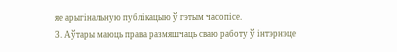яе арыгінальную публікацыю ў гэтым часопісе.
3. Аўтары маюць права размяшчаць сваю работу ў інтэрнэце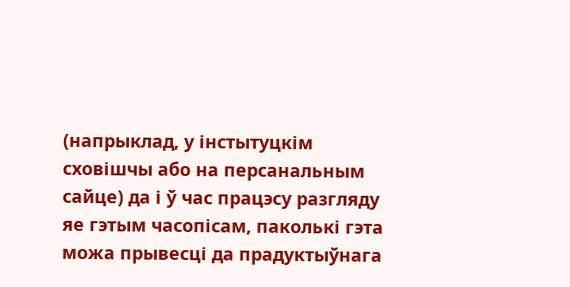(напрыклад, у інстытуцкім сховішчы або на персанальным сайце) да і ў час працэсу разгляду яе гэтым часопісам, паколькі гэта можа прывесці да прадуктыўнага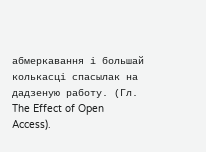абмеркавання і большай колькасці спасылак на дадзеную работу. (Гл. The Effect of Open Access).